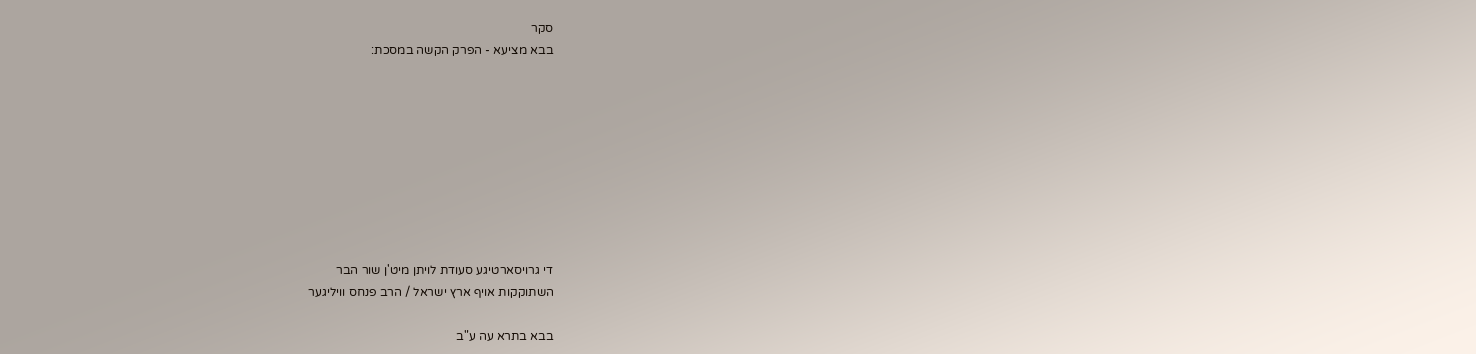סקר
בבא מציעא - הפרק הקשה במסכת:









די גרויסארטיגע סעודת לויתן מיט'ן שור הבר
השתוקקות אויף ארץ ישראל / הרב פנחס וויליגער

בבא בתרא עה ע"ב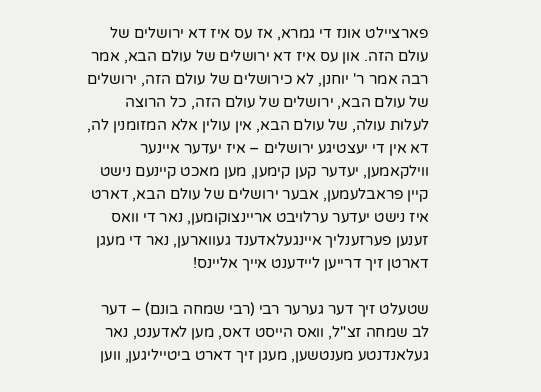פארציילט אונז די גמרא, אז עס איז דא ירושלים של עולם הזה. און עס איז דא ירושלים של עולם הבא, אמר רבה אמר ר' יוחנן, לא כירושלים של עולם הזה, ירושלים של עולם הבא, ירושלים של עולם הזה, כל הרוצה לעלות עולה, של עולם הבא, אין עולין אלא המזומנין לה, דא אין די יעצטיגע ירושלים – איז יעדער איינער ווילקאמען, יעדער קען קימען, מען מאכט קיינעם נישט קיין פראבלעמען, אבער ירושלים של עולם הבא, דארט איז נישט יעדער ערלויבט אריינצוקומען, נאר די וואס זענען פערזענליך איינגעלאדענד געווארען, נאר די מעגן דארטן זיך דרייען ליידענט אייך אליינס!

שטעלט זיך דער גערער רבי (רבי שמחה בונם) – דער לב שמחה זצ"ל, וואס הייסט דאס, מען לאדענט, נאר געלאנדנטע מענטשען, מעגן זיך דארט ביטייליגען, ווען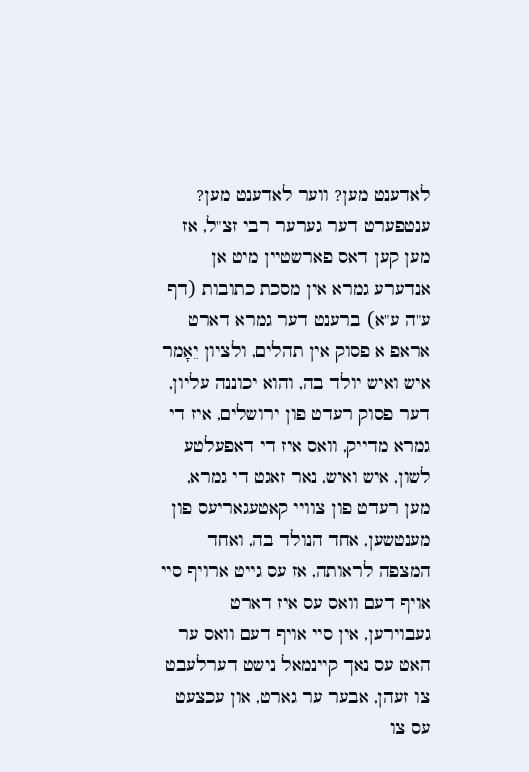לאדענט מען? ווער לאדענט מען? ענטפערט דער גערער רבי זצ"ל, אז מען קען דאס פארשטיין מיט אן אנדערע גמרא אין מסכת כתובות (דף ע"ה ע"א) ברענט דער גמרא דארט אראפ א פסוק אין תהלים, ולציון יֵאָמר איש ואיש יולד בה, והוא יכוננה עליון, דער פסוק רעדט פון ירושלים, איז די גמרא מדייק, וואס איז די דאפעלטע לשון, איש ואיש, נאר זאגט די גמרא, מען רעדט פון צוויי קאטעגאריעס פון מענטשען, אחד הנולד בה, ואחד המצפה לראותה, אז עס גייט ארויף סיי אויף דעם וואס עס איז דארט געבוירען, אין סיי אויף דעם וואס ער האט עס נאך קיינמאל נישט דערלעבט צו זעהן, אבער ער גארט, און עכצעט עס צו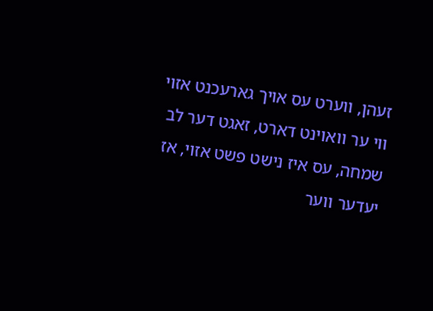זעהן, ווערט עס אויך גארעכנט אזוי ווי ער וואוינט דארט, זאגט דער לב שמחה, עס איז נישט פשט אזוי, אז יעדער ווער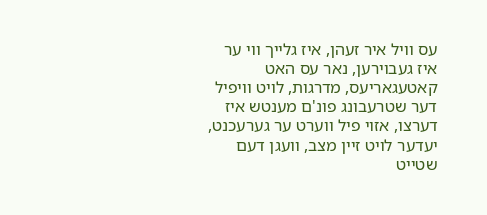עס וויל איר זעהן, איז גלייך ווי ער איז געבוירען, נאר עס האט קאטעגאריעס, מדרגות, לויט וויפיל דער שטרעבונג פונ'ם מענטש איז דערצו, אזוי פיל ווערט ער גערעכנט, יעדער לויט זיין מצב, וועגן דעם שטייט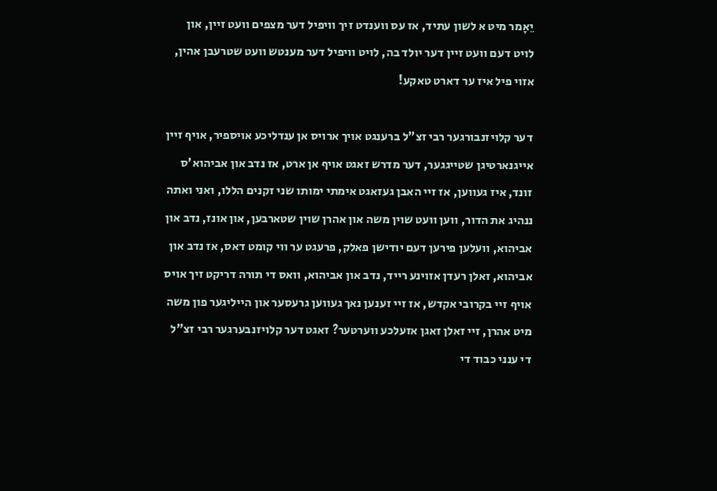יֵאָמר מיט א לשון עתיד, אז עס ווענדט זיך וויפיל דער מצפים וועט זיין, און לויט דעם וועט זיין דער יולד בה, לויט וויפיל דער מענטש וועט שטרעבן אהין, אזוי פיל איז ער דארט טאקע!

דער קלויזנבורגער רבי זצ"ל ברענגט אויך ארויס אן ענדליכע אויספיר, אויף זיין אייגנארטיגן שטייגגער, דער מדרש זאגט אויף אן ארט, אז נדב און אביהוא'ס זונד, איז געווען, אז זיי האבן געזאגט אימתי ימותו שני זקנים הללו, ואני ואתה ננהיג את הדור, ווען וועט שוין משה און אהרן שוין שטארבען, און אונז, נדב און אביהוא, וועלען פירען דעם יודישן פאלק, פרעגט ער ווי קומט דאס, אז נדב און אביהוא, זאלן רעדן אזוינע רייד, נדב און אביהוא, וואס די תורה דריקט זיך אויס אויף זיי בקרובי אקדש, אז זיי זענען נאך געווען גרעסער און הייליגער פון משה מיט אהרן, זיי זאלן זאגן אזעלכע ווערטער? זאגט דער קלויזנבערגער רבי זצ"ל די ענני כבוד די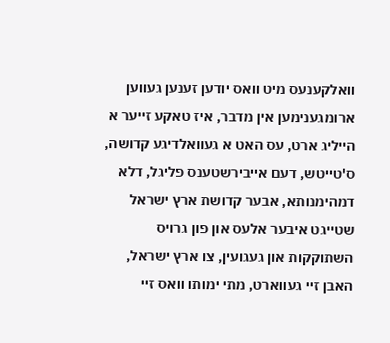וואלקענעס מיט וואס יודען זענען געווען ארומגענימען אין מדבר, איז טאקע זייער א הייליג ארט, עס האט א געוואלדיגע קדושה, ס'טייטש, דעם אייבירשטענס פליגל, דלא דמהימנותא, אבער קדושת ארץ ישראל שטייגט איבער אלעס און פון גרויס השתוקקות און געגועין, צו ארץ ישראל, האבן זיי געווארט, מתי ימותו וואס זיי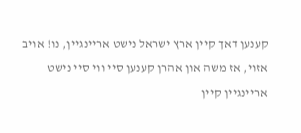קענען דאך קיין ארץ ישראל נישט אריינגיין, נו! אויב אזוי, אז משה און אהרן קענען סיי ווי סיי נישט אריינגיין קיין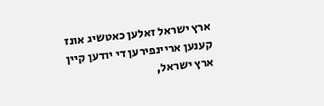ארץ ישראל זאלען כאטשיג אונז קענען אריינפירען די יודען קיין ארץ ישראל,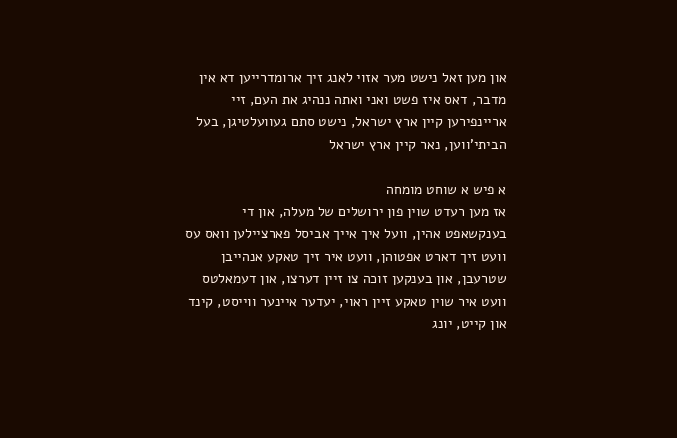און מען זאל נישט מער אזוי לאנג זיך ארומדרייען דא אין מדבר, דאס איז פשט ואני ואתה ננהיג את העם, זיי אריינפירען קיין ארץ ישראל, נישט סתם געוועלטיגן, בעל הביתי'ווען, נאר קיין ארץ ישראל

א פיש א שוחט מומחה
אז מען רעדט שוין פון ירושלים של מעלה, און די בענקשאפט אהין, וועל איך אייך אביסל פארציילען וואס עס וועט זיך דארט אפטוהן, וועט איר זיך טאקע אנהייבן שטרעבן, און בענקען זוכה צו זיין דערצו, און דעמאלטס וועט איר שוין טאקע זיין ראוי, יעדער איינער ווייסט, קינד און קייט, יונג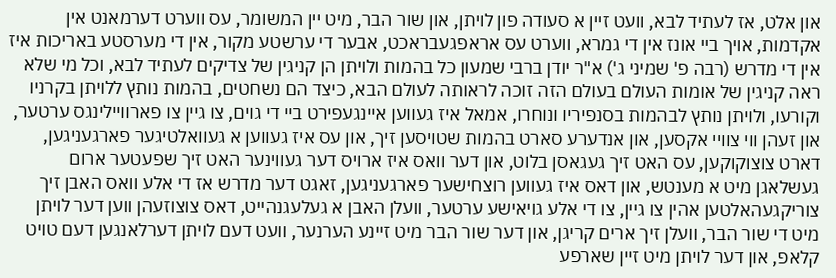און אלט, אז לעתיד לבא, וועט זיין א סעודה פון לויתן, און שור הבר, מיט יין המשומר, עס ווערט דערמאנט אין אקדמות, אויך ביי אונז אין די גמרא, ווערט עס אראפגעבראכט, אבער די ערשטע מקור, אין די מערסטע באריכות איז אין די מדרש (רבה פ' שמיני ג') א"ר יודן ברבי שמעון כל בהמות ולויתן הן קניגין של צדיקים לעתיד לבא, וכל מי שלא ראה קניגין של אומות העולם בעולם הזה זוכה לראותה לעולם הבא, כיצד הם נשחטים, בהמות נותץ ללויתן בקרניו וקורעו, ולויתן נותץ לבהמות בסנפיריו ונוחרו, אמאל איז געווען איינגעפירט ביי די גוים, צו גיין צו פארוויילינגס ערטער, און זעהן ווי צוויי אקסען, און אנדערע סארט בהמות שטויסען זיך, און עס איז געווען א געוואלטיגער פארגעניגען, דארט צוצוקוקען, עס האט זיך געגאסן בלוט, און דער וואס איז ארויס דער געווינער האט זיך שפעטער ארום געשלאגן מיט א מענטש, און דאס איז געווען רוצחישער פארגעניגען, זאגט דער מדרש אז די אלע וואס האבן זיך צוריקגעהאלטען אהין צו גיין, צו די אלע גויאישע ערטער, וועלן האבן א געלעגנהייט, דאס צוצוזעהן ווען דער לויתן מיט די שור הבר, וועלן זיך ארים קריגן, און דער שור הבר מיט זיינע הערנער, וועט דעם לויתן דערלאנגען דעם טויט קלאפ, און דער לויתן מיט זיין שארפע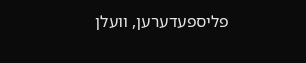פליספעדערען, וועלן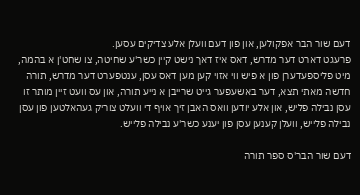דעם שור הבר אפקולען, און פון דעם וועלן אלע צדיקים עסען.
פרעגט דארט דער מדרש, דאס איז דאך נישט קיין כשר'ע שחיטה, צו שחט'ן א בהמה, מיט פליספעדערן פון א פיש ווי אזוי קען מען דאס עסן, ענטפערט דער מדרש, תורה חדשה מאתי תצא, דער באשעפער גייט שרייבן א נייע תורה, און עס וועט זיין מותר זו עסן נבילה פליש, און אלע יודען וואס האבן זיך אויף די וועלט צוריק געהאלטען פון עסן נבילה פלייש, וועלן קענען עסן פון יענע כשר'ע נבילה פלייש.

דעם שור הבר'ס ספר תורה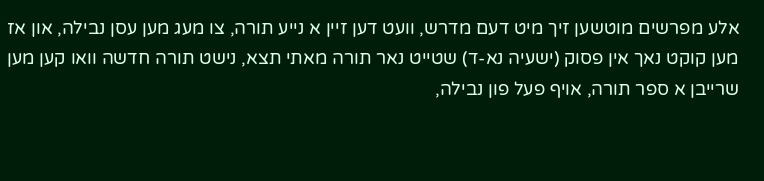אלע מפרשים מוטשען זיך מיט דעם מדרש, וועט דען זיין א נייע תורה, צו מעג מען עסן נבילה, און אז מען קוקט נאך אין פסוק (ישעיה נא-ד) שטייט נאר תורה מאתי תצא, נישט תורה חדשה וואו קען מען שרייבן א ספר תורה, אויף פעל פון נבילה,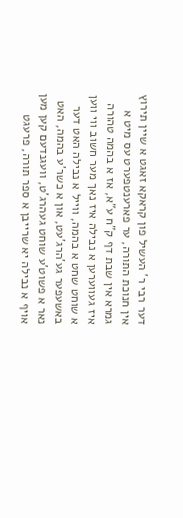דער רבי ר' העשיל פון קראקא זאגט א שיין תירוץ אין חנוכת התורה, ער פארענטפערט עס מיט א גמרא אין שבת דף ק"ח ע"א, אז א בהמה טהורה איז געווערען א נבילה איז נאך מער חשוב ווי ווען א שוחט שחט א בהמה, ווייל א נבילה האט דער באשעפער גע'הרג'עט, און א כשר'ע בהמה, האט נאר א פשוט'ע שוחט געהרג'ט, וועגנדעם קען מען אויף א נבילה יא שרייבן א ספר תורה, פרעגט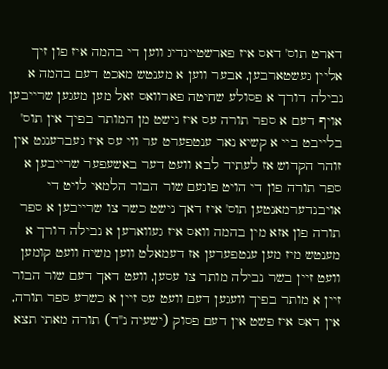דארט תוס' דאס איז פארשטיינדיג ווען די בהמה איז פון זיך אליין געשטארבען, אבער ווען א מענטש מאכט דעם בהמה א נבילה דורך א פסולע שחיטה פארוואס זאל מען מעגען שרייבען אויף דעם א ספר תורה עס איז נישט מן המותר בפיך אין תוס' בלייבט ביי א קשיא נאר ענטפערט ער ווי עס איז געברענגט אין זוהר הקדוש אז לעתיד לבא וועט דער באשעפער שרייבען א ספר תורה פון די הויט פונעם שור הבור הלמאי לויט די אויבנדערמאנטען תוס' איז דאך נישט כשר צו שרייבען א ספר תורה פון אזא מין בהמה וואס איז געווארען א נבילה דורך א מענטש מיז מען ענטפערען אז דעמאלט ווען משיח וועט קומען וועט זיין בשר נבילה מותר צו עסען, וועט דאך דעם שור הבור זיין א מותר בפיך וועגען דעם וועט עס זיין א כשרע ספר תורה, אין דאס איז פשט אין דעם פסוק (ישעיה נ"ד) תורה מאתי תצא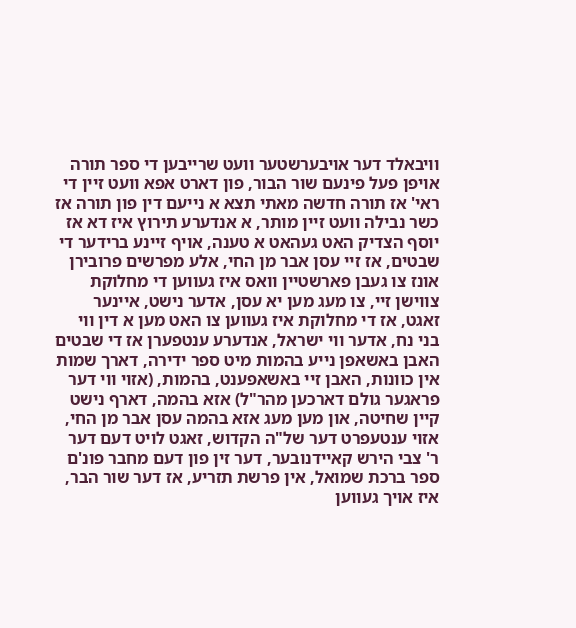וויבאלד דער אויבערשטער וועט שרייבען די ספר תורה אויפן פעל פינעם שור הבור, פון דארט אפא וועט זיין די ראי' אז תורה חדשה מאתי תצא א נייעם דין פון תורה אז כשר נבילה וועט זיין מותר, א אנדערע תירוץ איז דא אז יוסף הצדיק האט געהאט א טענה, אויף זיינע ברידער די שבטים, אז זיי עסן אבר מן החי, אלע מפרשים פרובירן אונז צו געבן פארשטיין וואס איז געווען די מחלוקת צווישן זיי, צו מעג מען יא עסן, אדער נישט, איינער זאגט, אז די מחלוקת איז געווען צו האט מען א דין ווי בני נח, אדער ווי ישראל, אנדערע ענטפערן אז די שבטים האבן באשאפן נייע בהמות מיט ספר ידירה, דארך שמות אין כוונות, האבן זיי באשאפענט, בהמות, (אזוי ווי דער פראגער גולם דארכען מהר"ל) אזא בהמה, דארף נישט קיין שחיטה, און מען מעג אזא בהמה עסן אבר מן החי, אזוי ענטעפרט דער של"ה הקדוש, זאגט לויט דעם דער ר' צבי הירש קאיידנובער, דער זין פון דעם מחבר פונ'ם ספר ברכת שמואל, אין פרשת תזריע, אז דער שור הבר, איז אויך געווען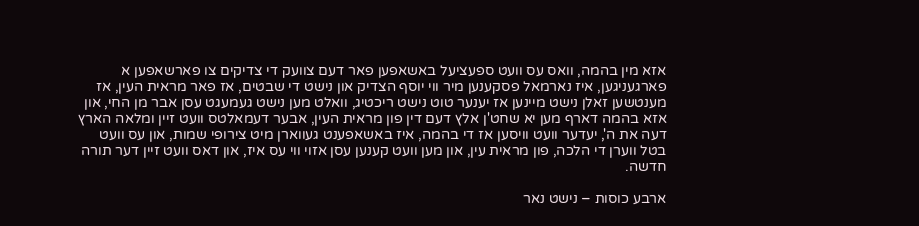אזא מין בהמה, וואס עס וועט ספעציעל באשאפען פאר דעם צוועק די צדיקים צו פארשאפען א פארגעניגען, איז נארמאל פסקענען מיר ווי יוסף הצדיק און נישט די שבטים, אז פאר מראית העין, אז מענטשען זאלן נישט מיינען אז יענער טוט נישט ריכטיג, וואלט מען נישט געמעגט עסן אבר מן החי, און אזא בהמה דארף מען יא שחט'ן אלץ דעם דין פון מראית העין, אבער דעמאלטס וועט זיין ומלאה הארץ דעה את ה', יעדער וועט וויסען אז די בהמה, איז באשאפענט געווארן מיט צירופי שמות, און עס וועט בטל ווערן די הלכה, פון מראית עין, און מען וועט קענען עסן אזוי ווי עס איז, און דאס וועט זיין דער תורה חדשה.

ארבע כוסות – נישט נאר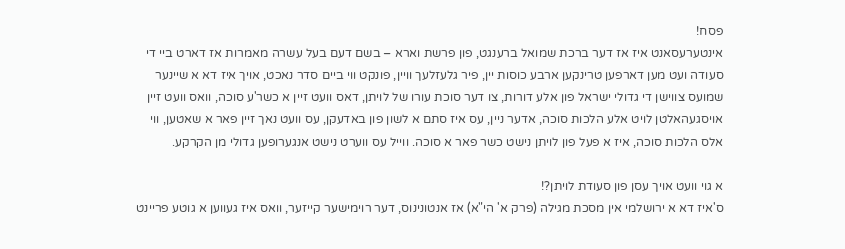פסח!
אינטערעסאנט איז אז דער ברכת שמואל ברענגט, פון פרשת וארא – בשם דעם בעל עשרה מאמרות אז דארט ביי די סעודה ועט מען דארפען טרינקען ארבע כוסות יין, פיר גלעזלעך וויין, פונקט ווי ביים סדר נאכט, אויך איז דא א שיינער שמועס צווישן די גדולי ישראל פון אלע דורות, צו דער סוכת עורו של לויתן, דאס וועט זיין א כשר'ע סוכה, וואס וועט זיין אויסגעהאלטן לויט אלע הלכות סוכה, אדער ניין, עס איז סתם א לשון פון באדעקן, עס וועט נאך זיין פאר א שאטען, ווי אלס הלכות סוכה, איז א פעל פון לויתן נישט כשר פאר א סוכה. ווייל עס ווערט נישט אנגערופען גדולי מן הקרקע.

א גוי וועט אויך עסן פון סעודת לויתן?!
ס'איז דא א ירושלמי אין מסכת מגילה (פרק א' הי"א) אז אנטונינוס, דער רוימישער קייזער, וואס איז געווען א גוטע פריינט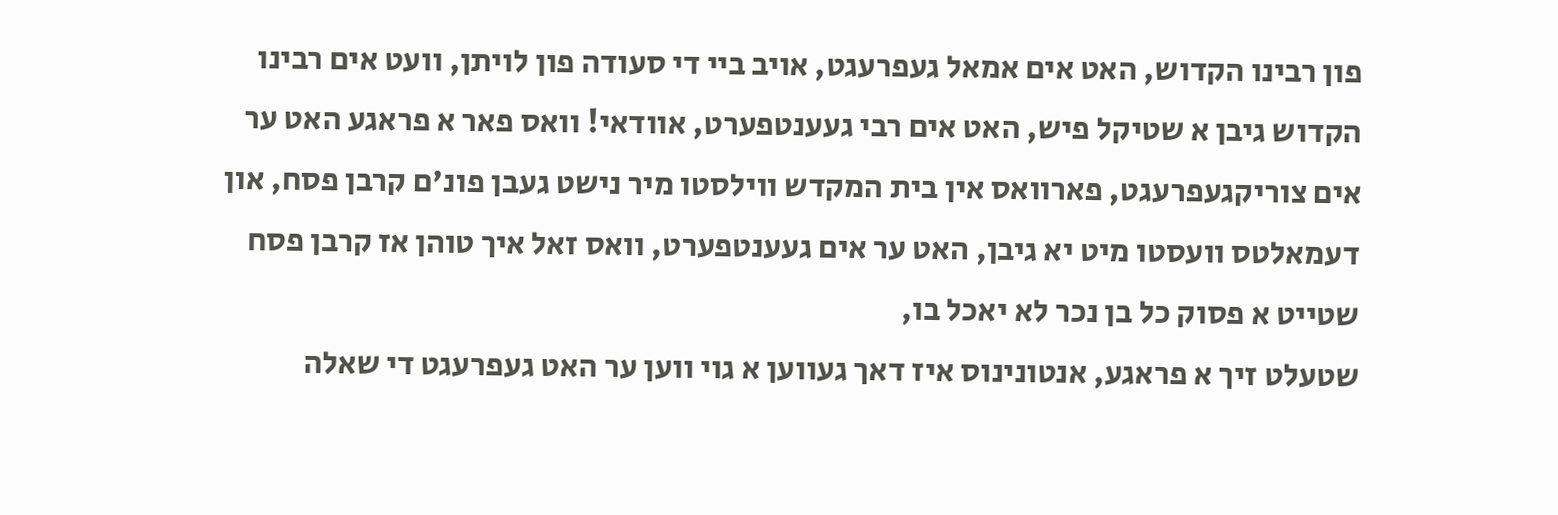פון רבינו הקדוש, האט אים אמאל געפרעגט, אויב ביי די סעודה פון לויתן, וועט אים רבינו הקדוש גיבן א שטיקל פיש, האט אים רבי געענטפערט, אוודאי! וואס פאר א פראגע האט ער אים צוריקגעפרעגט, פארוואס אין בית המקדש ווילסטו מיר נישט געבן פונ'ם קרבן פסח, און דעמאלטס וועסטו מיט יא גיבן, האט ער אים געענטפערט, וואס זאל איך טוהן אז קרבן פסח שטייט א פסוק כל בן נכר לא יאכל בו,
שטעלט זיך א פראגע, אנטונינוס איז דאך געווען א גוי ווען ער האט געפרעגט די שאלה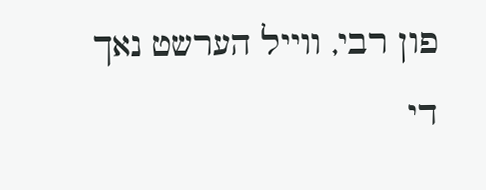פון רבי, ווייל הערשט נאך די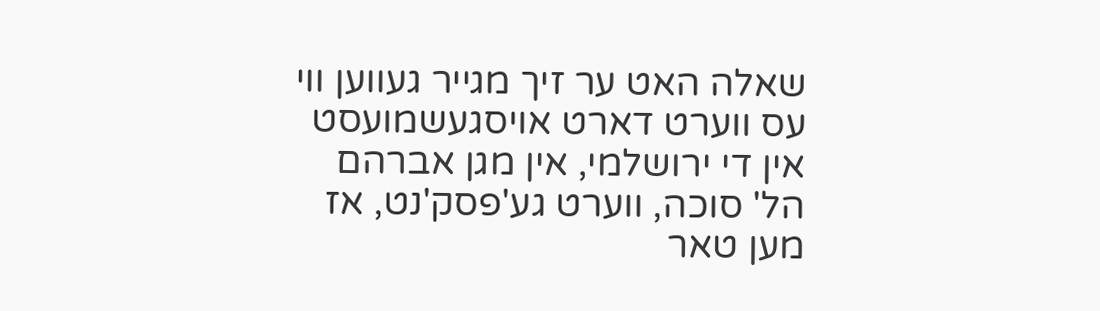שאלה האט ער זיך מגייר געווען ווי עס ווערט דארט אויסגעשמועסט אין די ירושלמי, אין מגן אברהם הל' סוכה, ווערט גע'פסק'נט, אז מען טאר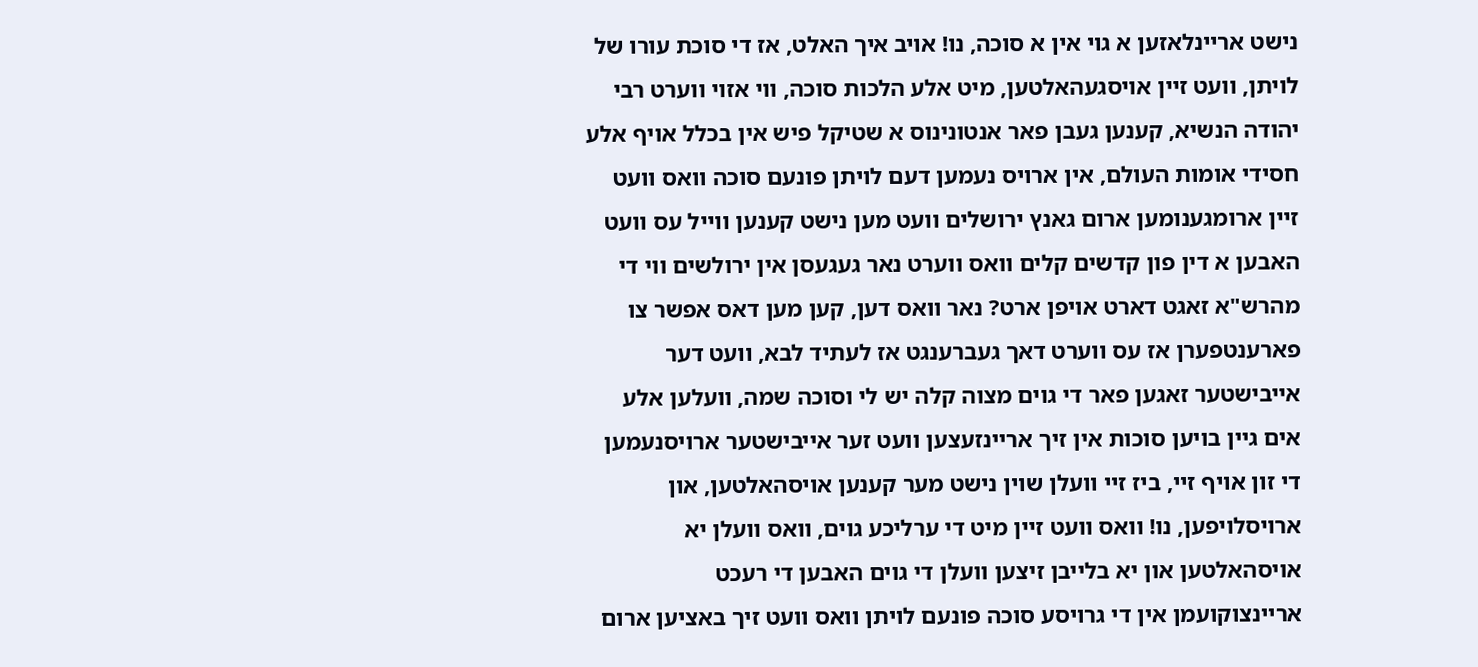נישט אריינלאזען א גוי אין א סוכה, נו! אויב איך האלט, אז די סוכת עורו של לויתן, וועט זיין אויסגעהאלטען, מיט אלע הלכות סוכה, ווי אזוי ווערט רבי יהודה הנשיא, קענען געבן פאר אנטונינוס א שטיקל פיש אין בכלל אויף אלע חסידי אומות העולם, אין ארויס נעמען דעם לויתן פונעם סוכה וואס וועט זיין ארומגענומען ארום גאנץ ירושלים וועט מען נישט קענען ווייל עס וועט האבען א דין פון קדשים קלים וואס ווערט נאר געגעסן אין ירולשים ווי די מהרש"א זאגט דארט אויפן ארט? נאר וואס דען, קען מען דאס אפשר צו פארענטפערן אז עס ווערט דאך געברענגט אז לעתיד לבא, וועט דער אייבישטער זאגען פאר די גוים מצוה קלה יש לי וסוכה שמה, וועלען אלע אים גיין בויען סוכות אין זיך אריינזעצען וועט זער אייבישטער ארויסנעמען די זון אויף זיי, ביז זיי וועלן שוין נישט מער קענען אויסהאלטען, און ארויסלויפען, נו! וואס וועט זיין מיט די ערליכע גוים, וואס וועלן יא אויסהאלטען און יא בלייבן זיצען וועלן די גוים האבען די רעכט אריינצוקועמן אין די גרויסע סוכה פונעם לויתן וואס וועט זיך באציען ארום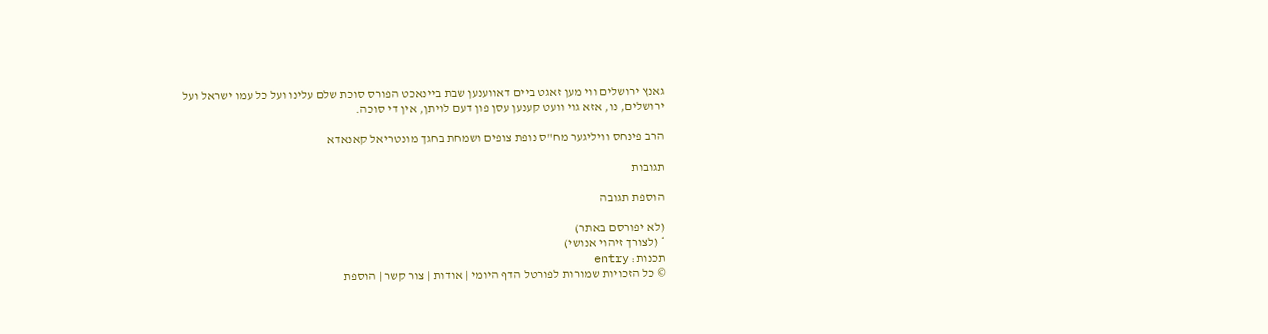גאנץ ירושלים ווי מען זאגט ביים דאווענען שבת ביינאכט הפורס סוכת שלם עלינו ועל כל עמו ישראל ועל ירושלים, נו, אזא גוי וועט קענען עסן פון דעם לויתן, אין די סוכה.

הרב פינחס וויליגער מח"ס נופת צופים ושמחת בחגך מונטריאל קאנאדא

תגובות

הוספת תגובה

(לא יפורסם באתר)
* (לצורך זיהוי אנושי)
תכנות: entry
© כל הזכויות שמורות לפורטל הדף היומי | אודות | צור קשר | הוספת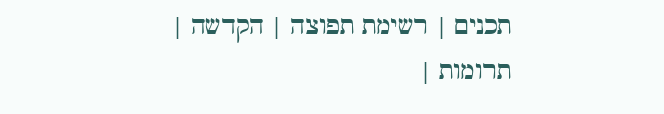תכנים | רשימת תפוצה | הקדשה | תרומות |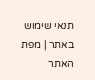תנאי שימוש באתר | מפת האתר